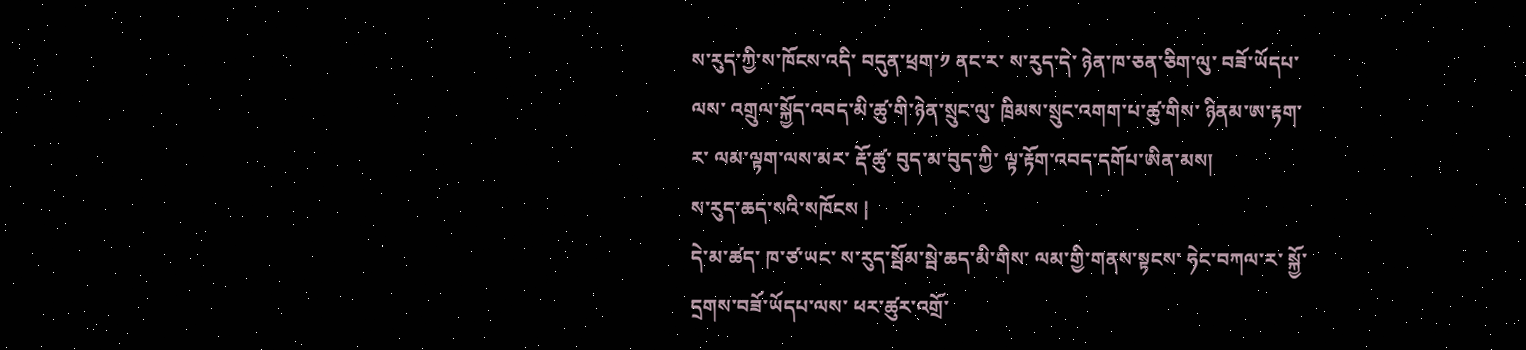ས་རུད་ཀྱི་ས་ཁོངས་འདི་ བདུན་ཕྲག་༡ ནང་ར་ ས་རུད་དེ་ ཉེན་ཁ་ཅན་ཅིག་ལུ་ བཟོ་ཡོདཔ་ལས་ འགྲུལ་སྐྱོད་འབད་མི་ཚུ་གི་ཉེན་སྲུང་ལུ་ ཁྲིམས་སྲུང་འགག་པ་ཚུ་གིས་ ཉིནམ་ཨ་རྟག་ར་ ལམ་ལྟག་ལས་མར་ རྡོ་ཚུ་ བུད་མ་བུད་ཀྱི་ ལྟ་རྟོག་འབད་དགོཔ་ཨིན་མས།
ས་རུད་ཆད་སའི་སཁོངས |
དེ་མ་ཚད་ ཁ་ཙ་ཡང་ ས་རུད་སྦོམ་སྦེ་ཆད་མི་གིས་ ལམ་གྱི་གནས་སྟངས་ ཧེང་བཀལ་ར་ སྐྱོ་དྲགས་བཟོ་ཡོདཔ་ལས་ ཕར་ཚུར་འགྲོ་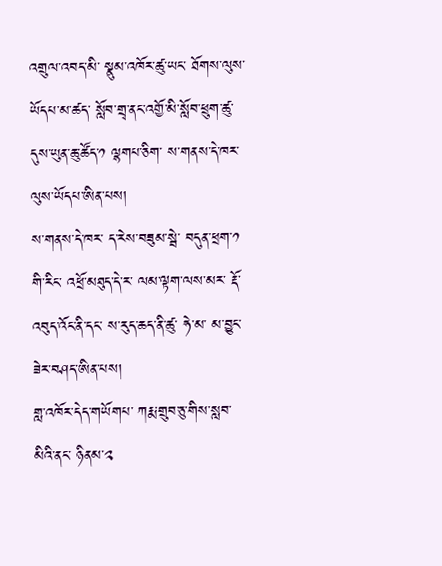འགྲུལ་འབད་མི་ སྣུམ་འཁོར་ཚུ་ཡང་ ཐོགས་ལུས་ཡོདཔ་མ་ཚད་ སློབ་གྲྭ་ནང་འགྱོ་མི་སློབ་ཕྲུག་ཚུ་ དུས་ཡུན་ཆུ་ཚོད་༡ ལྷགཔ་ཅིག་ ས་གནས་དེ་ཁར་ ལུས་ཡོདཔ་ཨིན་པས།
ས་གནས་དེ་ཁར་ ད་རེས་བཟུམ་སྦེ་ བདུན་ཕྲག་༡ གི་རིང་ འཕྲོ་མཐུད་དེ་ར་ ལམ་ལྟག་ལས་མར་ རྡོ་འབུད་འོང་ནི་དང་ ས་རུད་ཆད་ནི་ཚུ་ ཧེ་མ་ མ་བྱུང་ཟེར་བཤད་ཨིན་པས།
གླ་འཁོར་དེད་གཡོགཔ་ ཀརྨ་གྲུབ་ཅུ་གིས་སླབ་མིའི་ནང་ ཉིནམ་༢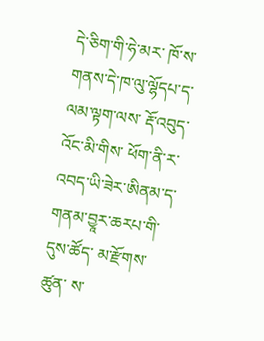དེ་ཅིག་གི་ཧེ་མར་ ཁོ་ས་གནས་དེ་ཁ་ལུ་ལྷོདཔ་ད་ ལམ་ལྟག་ལས་ རྡོ་འབུད་འོང་མི་གིས་ ཕོག་ནི་ར་ འབད་ཡི་ཟེར་ཨིནམ་ད་ གནམ་བྱཱར་ཆརཔ་གི་དུས་ཚོད་ མ་རྫོགས་ཚུན་ ས་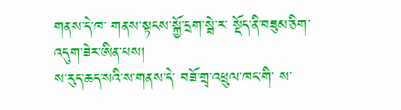གནས་དེ་ཁ་ གནས་སྟངས་སྐྱོ་དྲག་སྦེ་ར་ སྡོད་ནི་བཟུམ་ཅིག་འདུག་ཟེར་ཨིན་པས།
ས་རུད་ཆད་སའི་ས་གནས་དེ་ བཟོ་གྲྭ་འཕྲུལ་ཁང་གི་ ས་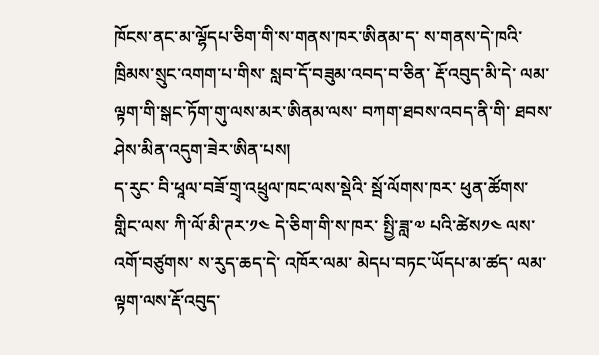ཁོངས་ནང་མ་ལྷོདཔ་ཅིག་གི་ས་གནས་ཁར་ཨིནམ་ད་ ས་གནས་དེ་ཁའི་ ཁྲིམས་སྲུང་འགག་པ་གིས་ སླབ་དོ་བཟུམ་འབད་བ་ཅིན་ རྡོ་འབུད་མི་དེ་ ལམ་ལྟག་གི་སྒང་ཏོག་གུ་ལས་མར་ཨིནམ་ལས་ བཀག་ཐབས་འབད་ནི་གི་ ཐབས་ཤེས་མིན་འདུག་ཟེར་ཨིན་པས།
ད་རུང་ བི་ཕཱལ་བཟོ་གྲྭ་འཕྲུལ་ཁང་ལས་སྡེའི་ སྦོ་ལོགས་ཁར་ ཕུན་ཚོགས་གླིང་ལས་ ཀི་ལོ་མི་ཊར་༡༤ དེ་ཅིག་གི་ས་ཁར་ སྤྱི་ཟླ་༧ པའི་ཚེས༡༤ ལས་འགོ་བཙུགས་ ས་རུད་ཆད་དེ་ འཁོར་ལམ་ མེདཔ་བཏང་ཡོདཔ་མ་ཚད་ ལམ་ལྟག་ལས་རྡོ་འབུད་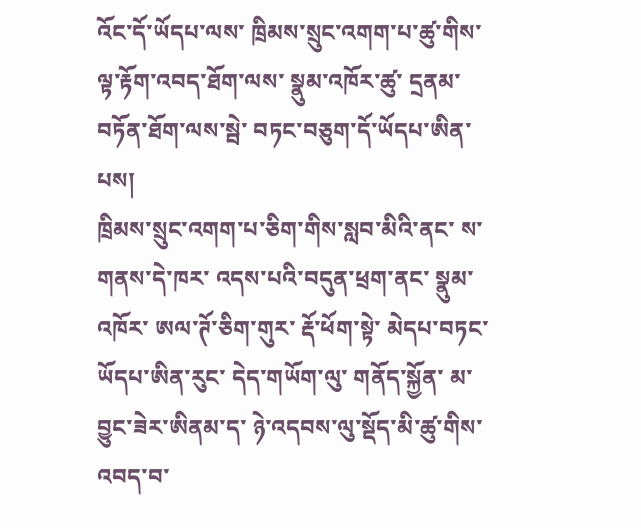འོང་དོ་ཡོདཔ་ལས་ ཁྲིམས་སྲུང་འགག་པ་ཚུ་གིས་ ལྟ་རྟོག་འབད་ཐོག་ལས་ སྣུམ་འཁོར་ཚུ་ དྲནམ་བཏོན་ཐོག་ལས་སྦེ་ བཏང་བཅུག་དོ་ཡོདཔ་ཨིན་པས།
ཁྲིམས་སྲུང་འགག་པ་ཅིག་གིས་སླབ་མིའི་ནང་ ས་གནས་དེ་ཁར་ འདས་པའི་བདུན་ཕྲག་ནང་ སྣུམ་འཁོར་ ཨལ་ཊོ་ཅིག་གུར་ རྡོ་ཕོག་སྟེ་ མེདཔ་བཏང་ཡོདཔ་ཨིན་རུང་ དེད་གཡོག་ལུ་ གནོད་སྐྱོན་ མ་བྱུང་ཟེར་ཨིནམ་ད་ ཉེ་འདབས་ལུ་སྡོད་མི་ཚུ་གིས་འབད་བ་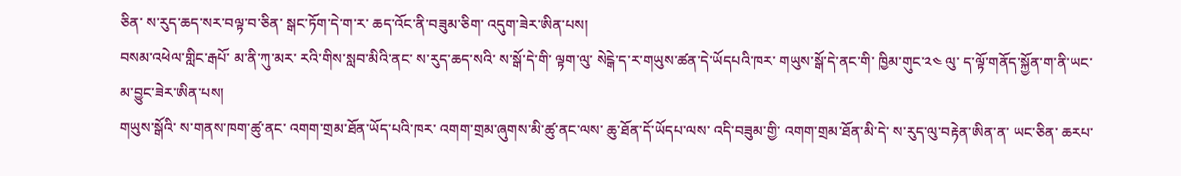ཅིན་ ས་རུད་ཆད་སར་བལྟ་བ་ཅིན་ སྒང་ཏོག་དེ་ག་ར་ ཆད་འོང་ནི་བཟུམ་ཅིག་ འདུག་ཟེར་ཨིན་པས།
བསམ་འཕེལ་གླིང་རྒཔོ་ མ་ནི་ཀུ་མར་ རའི་གིས་སླབ་མིའི་ནང་ ས་རུད་ཆད་སའི་ ས་སྒོ་དེ་གི་ ལྟག་ལུ་ སེངྒེ་ད་ར་གཡུས་ཚན་དེ་ཡོདཔའི་ཁར་ གཡུས་སྒོ་དེ་ནང་གི་ ཁྱིམ་གུང་༢༤ ལུ་ ད་ལྟོ་གནོད་སྐྱོན་ག་ནི་ཡང་མ་བྱུང་ཟེར་ཨིན་པས།
གཡུས་སྒོའི་ ས་གནས་ཁག་ཚུ་ནང་ འགག་གྲམ་ཐོན་ཡོད་པའི་ཁར་ འགག་གྲམ་ཞུགས་མི་ཚུ་ནང་ལས་ ཆུ་ཐོན་དོ་ཡོདཔ་ལས་ འདི་བཟུམ་གྱི་ འགག་གྲམ་ཐོན་མི་དེ་ ས་རུད་ལུ་བརྟེན་ཨིན་ན་ ཡང་ཅིན་ ཆརཔ་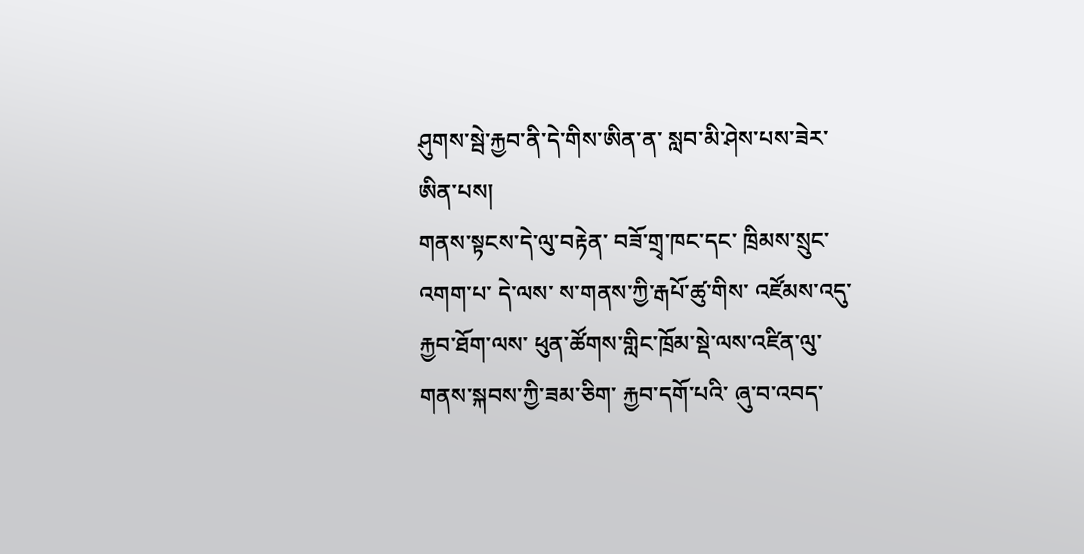ཤུགས་སྦེ་རྐྱབ་ནི་དེ་གིས་ཨིན་ན་ སླབ་མི་ཤེས་པས་ཟེར་ཨིན་པས།
གནས་སྟངས་དེ་ལུ་བརྟེན་ བཟོ་གྲྭ་ཁང་དང་ ཁྲིམས་སྲུང་འགག་པ་ དེ་ལས་ ས་གནས་ཀྱི་རྒཔོ་ཚུ་གིས་ འཛོམས་འདུ་རྐྱབ་ཐོག་ལས་ ཕུན་ཚོགས་གླིང་ཁྲོམ་སྡེ་ལས་འཛིན་ལུ་ གནས་སྐབས་ཀྱི་ཟམ་ཅིག་ རྐྱབ་དགོ་པའི་ ཞུ་བ་འབད་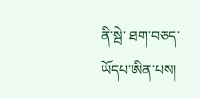ནི་སྦེ་ ཐག་བཅད་ཡོདཔ་ཨིན་པས།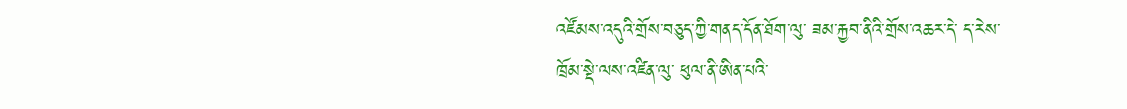འཛོམས་འདུའི་གྲོས་བཅུད་ཀྱི་གནད་དོན་ཐོག་ལུ་ ཟམ་རྐྱབ་ནིའི་གྲོས་འཆར་དེ་ ད་རེས་ ཁྲོམ་སྡེ་ལས་འཛིན་ལུ་ ཕུལ་ནི་ཨིན་པའི་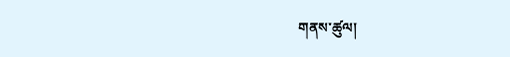གནས་ཚུལ།